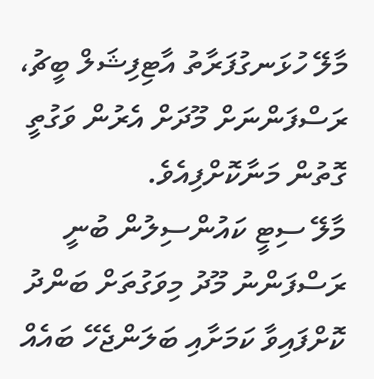މާލޭ ހުޅަނގުފަރާތު އާޓިފިޝަލް ބީޗު، ރަސްފަންނަށް މޫދަށް އެރުން ވަގުތީ ގޮތުން މަނާކޮށްފިއެވެ.
މާލޭ ސިޓީ ކައުންސިލުން ބުނީ ރަސްފަންނު މޫދު މިވަގުތަށް ބަންދު ކޮށްފައިވާ ކަމަށާއި ބަލަންޖެހޭ ބައެއް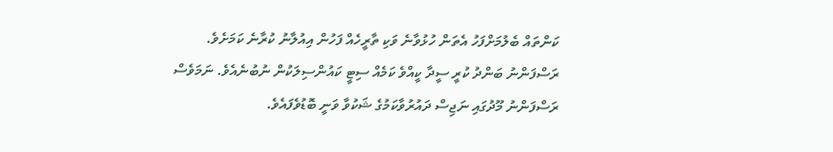ކަންތައް ބެލުމަށްފަހު އެތަން ހުޅުވާނެ ވަކި ތާރީހެއް ފަހުން އިއުލާނު ކުރާނެ ކަމަށެވެ.
ރަސްފަންނު ބަންދު ކުރީ ސީދާ ކީއްވެ ކަމެއް ސިޓީ ކައުންސިލަކުން ނުބުނެއެވެ. ނަމަވެސް ރަސްފަންނު މޫދުގައި ނަޖިސް ދައުރުވާކަމުގެ ޝަކުވާ ވަނީ ބޮޑުވެފައެވެ.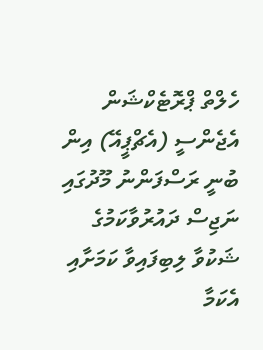ހެލްތް ޕްރޮޓެކްޝަން އެޖެންސީ (އެޗްޕީއޭ) އިން ބުނީ ރަސްފަންނު މޫދުގައި ނަޖިސް ދައުރުވާކަމުގެ ޝަކުވާ ލިބިފައިވާ ކަމަށާއި އެކަމާ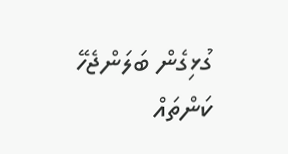ގުޅިގެން ބަލަންޖެހޭ ކަންތައް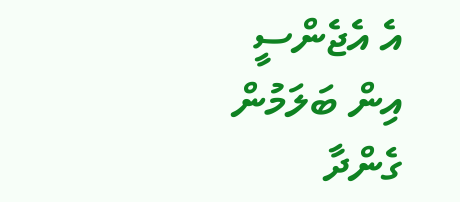އެ އެޖެންސީ އިން ބަލަމުން ގެންދާ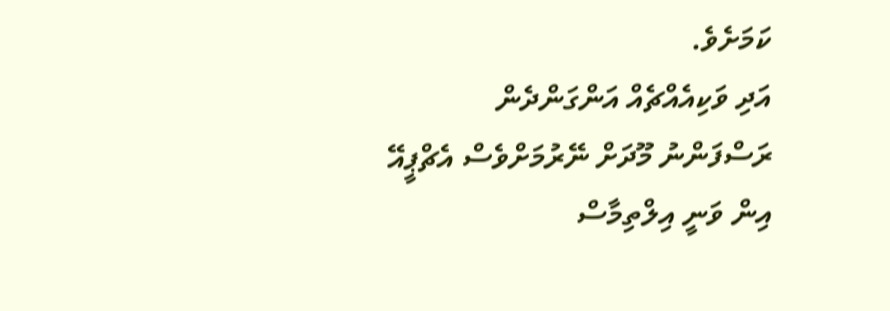ކަމަށެވެ.
އަދި ވަކިއެއްޗެއް އަންގަންދެން ރަސްފަންނު މޫދަށް ނޭރުމަށްވެސް އެޗްޕީއޭ އިން ވަނީ އިލްތިމާސް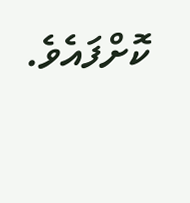ކޮށްފައެވެ.